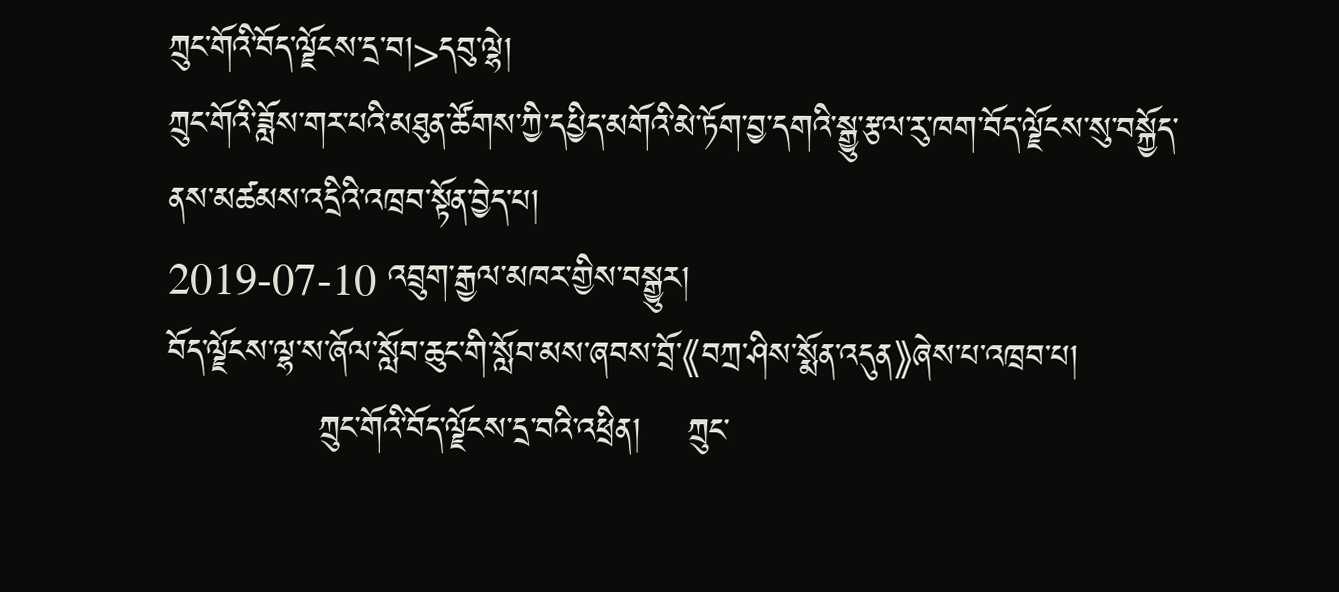ཀྲུང་གོའི་བོད་ལྗོངས་དྲ་བ།>དབུ་ལྷེ།
ཀྲུང་གོའི་ཟློས་གར་པའི་མཐུན་ཚོགས་ཀྱི་དཔྱིད་མགོའི་མེ་ཏོག་བྱ་དགའི་སྒྱུ་རྩལ་རུ་ཁག་བོད་ལྗོངས་སུ་བསྐྱོད་ནས་མཚམས་འདྲིའི་འཁྲབ་སྟོན་བྱེད་པ།
2019-07-10 འབྲུག་རྒྱལ་མཁར་གྱིས་བསྒྱུར།
བོད་ལྗོངས་ལྷ་ས་ཞོལ་སློབ་ཆུང་གི་སློབ་མས་ཞབས་བྲོ་《བཀྲ་ཤིས་སྨོན་འདུན》ཞེས་པ་འཁྲབ་པ།
             ཀྲུང་གོའི་བོད་ལྗོངས་དྲ་བའི་འཕྲིན།    ཀྲུང་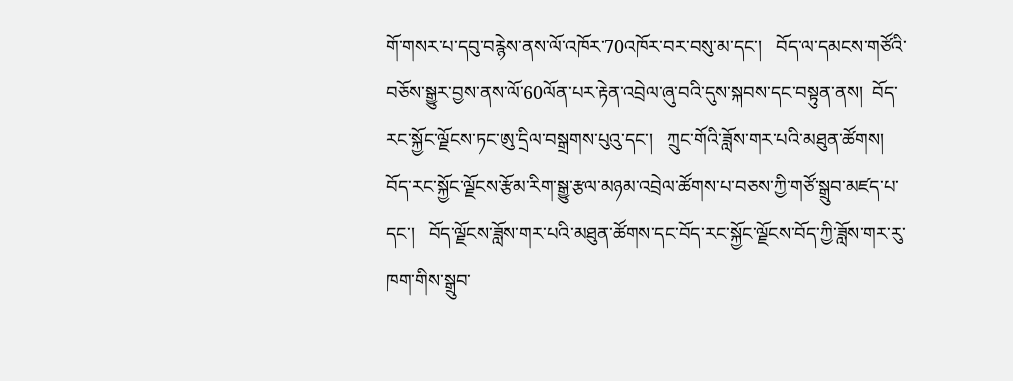གོ་གསར་པ་དབུ་བརྙེས་ནས་ལོ་འཁོར་70འཁོར་བར་བསུ་མ་དང་།   བོད་ལ་དམངས་གཙོའི་བཅོས་སྒྱུར་བྱས་ནས་ལོ་60ལོན་པར་རྟེན་འབྲེལ་ཞུ་བའི་དུས་སྐབས་དང་བསྟུན་ནས།  བོད་རང་སྐྱོང་ལྗོངས་ཏང་ཨུ་དྲིལ་བསྒྲགས་པུའུ་དང་།   ཀྲུང་གོའི་ཟློས་གར་པའི་མཐུན་ཚོགས།   བོད་རང་སྐྱོང་ལྗོངས་རྩོམ་རིག་སྒྱུ་རྩལ་མཉམ་འབྲེལ་ཚོགས་པ་བཅས་ཀྱི་གཙོ་སྒྲུབ་མཛད་པ་དང་།   བོད་ལྗོངས་ཟློས་གར་པའི་མཐུན་ཚོགས་དང་བོད་རང་སྐྱོང་ལྗོངས་བོད་ཀྱི་ཟློས་གར་རུ་ཁག་གིས་སྒྲུབ་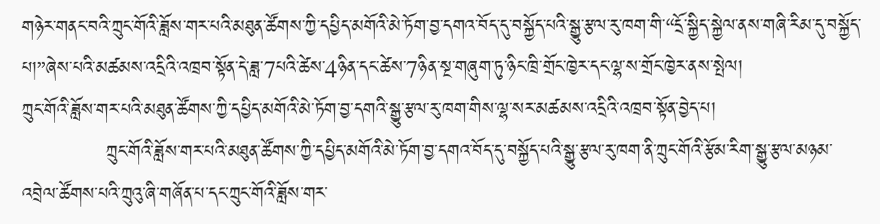གཉེར་གནང་བའི་ཀྲུང་གོའི་ཟློས་གར་པའི་མཐུན་ཚོགས་ཀྱི་དཔྱིད་མགོའི་མེ་ཏོག་བྱ་དགའ་བོད་དུ་བསྐྱོད་པའི་སྒྱུ་རྩལ་རུ་ཁག་གི་“དྲོ་སྐྱིད་སྐྱེལ་ནས་གཞི་རིམ་དུ་བསྐྱོད་པ།”ཞེས་པའི་མཚམས་འདྲིའི་འཁྲབ་སྟོན་དེ་ཟླ་7པའི་ཚེས་4ཉིན་དང་ཚེས་7ཉིན་སྔ་གཞུག་ཏུ་ཉིང་ཁྲི་གྲོང་ཁྱེར་དང་ལྷ་ས་གྲོང་ཁྱེར་ནས་སྤེལ།
ཀྲུང་གོའི་ཟློས་གར་པའི་མཐུན་ཚོགས་ཀྱི་དཔྱིད་མགོའི་མེ་ཏོག་བྱ་དགའི་སྒྱུ་རྩལ་རུ་ཁག་གིས་ལྷ་སར་མཚམས་འདྲིའི་འཁྲབ་སྟོན་བྱེད་པ།
             ཀྲུང་གོའི་ཟློས་གར་པའི་མཐུན་ཚོགས་ཀྱི་དཔྱིད་མགོའི་མེ་ཏོག་བྱ་དགའ་བོད་དུ་བསྐྱོད་པའི་སྒྱུ་རྩལ་རུ་ཁག་ནི་ཀྲུང་གོའི་རྩོམ་རིག་སྒྱུ་རྩལ་མཉམ་འབྲེལ་ཚོགས་པའི་ཀྲུའུ་ཞི་གཞོན་པ་དང་ཀྲུང་གོའི་ཟློས་གར་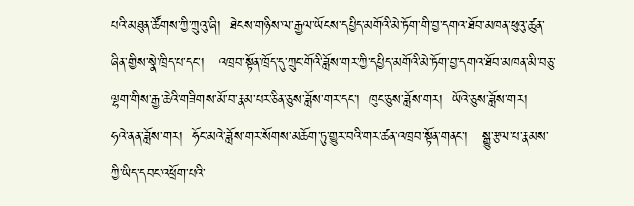པའི་མཐུན་ཚོགས་ཀྱི་ཀྲུའུ་ཞི།  ཐེངས་གཉིས་ལ་རྒྱལ་ཡོངས་དཔྱིད་མགོའི་མེ་ཏོག་གི་བྱ་དགའ་ཐོབ་མཁན་ཕུའུ་ཚུན་ཞིན་གྱིས་སྣེ་ཁྲིད་པ་དང་།   འཁྲབ་སྟོན་ཁྲོད་དུ་ཀྲུང་གོའི་ཟློས་གར་ཀྱི་དཔྱིད་མགོའི་མེ་ཏོག་བྱ་དགའ་ཐོབ་མཁན་མི་བཅུ་ལྷག་གིས་རྒྱ་ཆེའི་གཟིགས་མོ་བ་རྣམ་པར་ཅིན་ཅུས་ཟློས་གར་དང་།  ཁུང་ཅུས་ཟློས་གར།  ཡོའེ་ཅུས་ཟློས་གར།   ཧའེ་ནན་ཟློས་གར།  ཧོང་མའེ་ཟློས་གར་སོགས་མཆོག་ཏུ་གྱུར་བའི་གར་ཚན་འཁྲབ་སྟོན་གནང་།   སྒྱུ་རྩལ་པ་རྣམས་ཀྱི་ཡིད་དབང་འཕྲོག་པའི་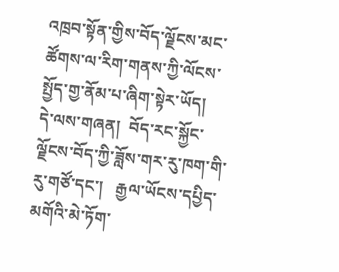འཁྲབ་སྟོན་གྱིས་བོད་ལྗོངས་མང་ཚོགས་ལ་རིག་གནས་ཀྱི་ལོངས་སྤྱོད་གྱ་ནོམ་པ་ཞིག་སྟེར་ཡོད།
དེ་ལས་གཞན།  བོད་རང་སྐྱོང་ལྗོངས་བོད་ཀྱི་ཟློས་གར་རུ་ཁག་གི་རུ་གཙོ་དང་།   རྒྱལ་ཡོངས་དཔྱིད་མགོའི་མེ་ཏོག་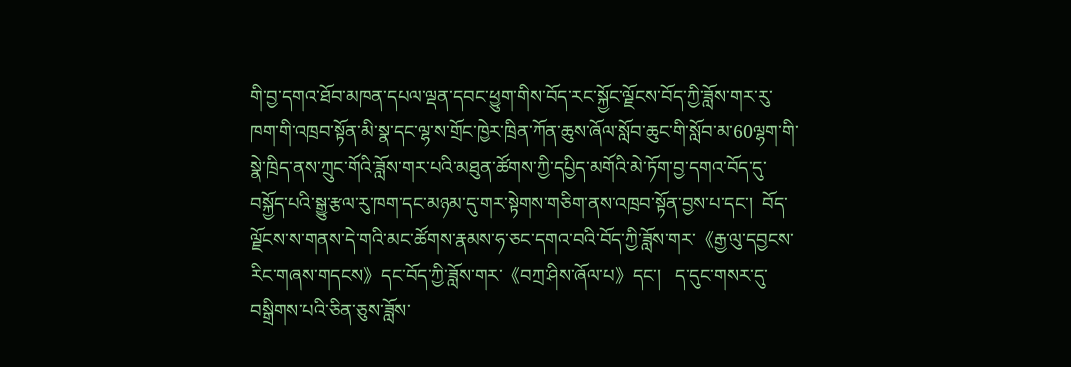གི་བྱ་དགའ་ཐོབ་མཁན་དཔལ་ལྡན་དབང་ཕྱུག་གིས་བོད་རང་སྐྱོང་ལྗོངས་བོད་ཀྱི་ཟློས་གར་རུ་ཁག་གི་འཁྲབ་སྟོན་མི་སྣ་དང་ལྷ་ས་གྲོང་ཁྱེར་ཁྲིན་ཀོན་ཆུས་ཞོལ་སློབ་ཆུང་གི་སློབ་མ་60ལྷག་གི་སྣེ་ཁྲིད་ནས་ཀྲུང་གོའི་ཟློས་གར་པའི་མཐུན་ཚོགས་ཀྱི་དཔྱིད་མགོའི་མེ་ཏོག་བྱ་དགའ་བོད་དུ་བསྐྱོད་པའི་སྒྱུ་རྩལ་རུ་ཁག་དང་མཉམ་དུ་གར་སྟེགས་གཅིག་ནས་འཁྲབ་སྟོན་བྱས་པ་དང་།  བོད་ལྗོངས་ས་གནས་དེ་གའི་མང་ཚོགས་རྣམས་ཧ་ཅང་དགའ་བའི་བོད་ཀྱི་ཟློས་གར་《རྒྱ་ལུ་དབྱངས་རིང་གཞས་གདངས》དང་བོད་ཀྱི་ཟློས་གར་《བཀྲ་ཤིས་ཞོལ་པ》དང་།   ད་དུང་གསར་དུ་བསྒྲིགས་པའི་ཅིན་ཅུས་ཟློས་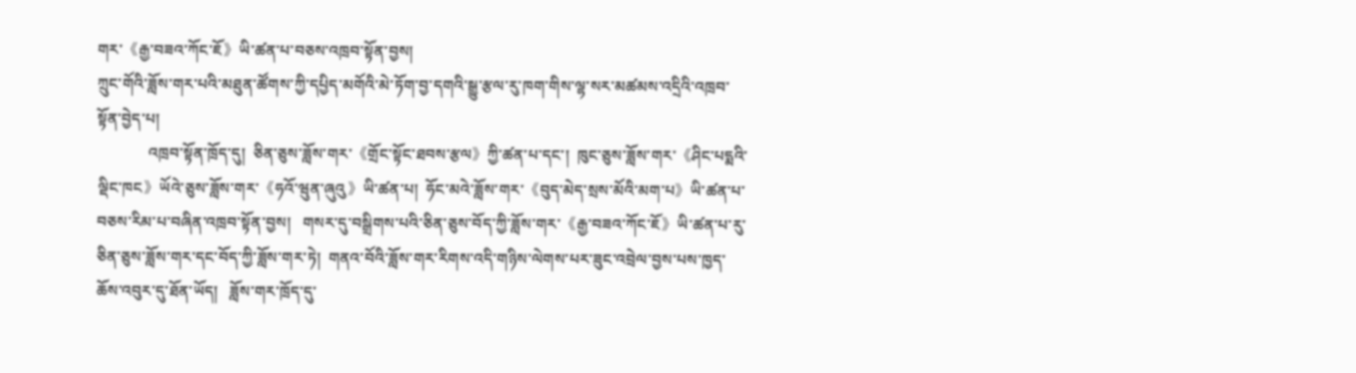གར་《རྒྱ་བཟའ་ཀོང་ཇོ》ཡི་ཚན་པ་བཅས་འཁྲབ་སྟོན་བྱས།
ཀྲུང་གོའི་ཟློས་གར་པའི་མཐུན་ཚོགས་ཀྱི་དཔྱིད་མགོའི་མེ་ཏོག་བྱ་དགའི་སྒྱུ་རྩལ་རུ་ཁག་གིས་ལྷ་སར་མཚམས་འདྲིའི་འཁྲབ་སྟོན་བྱེད་པ།
             འཁྲབ་སྟོན་ཁྲོད་དུ།  ཅིན་ཅུས་ཟློས་གར་《གྲོང་སྟོང་ཐབས་རྩལ》ཀྱི་ཚན་པ་དང་།  ཁུང་ཅུས་ཟློས་གར་《ཤིང་པདྨའི་ལྡིང་ཁང》ཡོའེ་ཅུས་ཟློས་གར་《ཧའོ་ཝུན་ཞུའུ》ཡི་ཚན་པ།  ཧོང་མའེ་ཟློས་གར་《བུད་མེད་སྲས་མོའི་མག་པ》ཡི་ཚན་པ་བཅས་རིམ་པ་བཞིན་འཁྲབ་སྟོན་བྱས།   གསར་དུ་བསྒྲིགས་པའི་ཅིན་ཅུས་བོད་ཀྱི་ཟློས་གར་《རྒྱ་བཟའ་ཀོང་ཇོ》ཡི་ཚན་པ་རུ་ཅིན་ཅུས་ཟློས་གར་དང་བོད་ཀྱི་ཟློས་གར་ཏེ།  གནའ་བོའི་ཟློས་གར་རིགས་འདི་གཉིས་ལེགས་པར་ཟུང་འབྲེལ་བྱས་པས་ཁྱད་ཆོས་འབུར་དུ་ཐོན་ཡོད།   ཟློས་གར་ཁྲོད་དུ་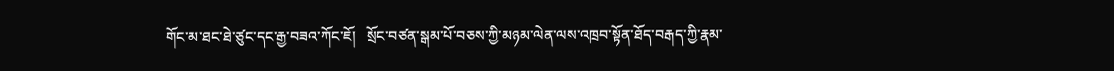གོང་མ་ཐང་ཐེ་ཙུང་དང་རྒྱ་བཟའ་ཀོང་ཇོ།   སྲོང་བཙན་སྒམ་པོ་བཅས་ཀྱི་མཉམ་ལེན་ལས་འཁྲབ་སྟོན་ཐོད་བརྒད་ཀྱི་རྣམ་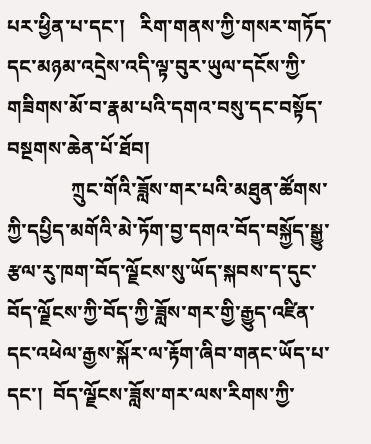པར་ཕྱིན་པ་དང་།   རིག་གནས་ཀྱི་གསར་གཏོད་དང་མཉམ་འདྲེས་འདི་ལྟ་བུར་ཡུལ་དངོས་ཀྱི་གཟིགས་མོ་བ་རྣམ་པའི་དགའ་བསུ་དང་བསྟོད་བསྔགས་ཆེན་པོ་ཐོབ།
             ཀྲུང་གོའི་ཟློས་གར་པའི་མཐུན་ཚོགས་ཀྱི་དཔྱིད་མགོའི་མེ་ཏོག་བྱ་དགའ་བོད་བསྐྱོད་སྒྱུ་རྩལ་རུ་ཁག་བོད་ལྗོངས་སུ་ཡོད་སྐབས་ད་དུང་བོད་ལྗོངས་ཀྱི་བོད་ཀྱི་ཟློས་གར་གྱི་རྒྱུད་འཛིན་དང་འཕེལ་རྒྱས་སྐོར་ལ་རྟོག་ཞིབ་གནང་ཡོད་པ་དང་།  བོད་ལྗོངས་ཟློས་གར་ལས་རིགས་ཀྱི་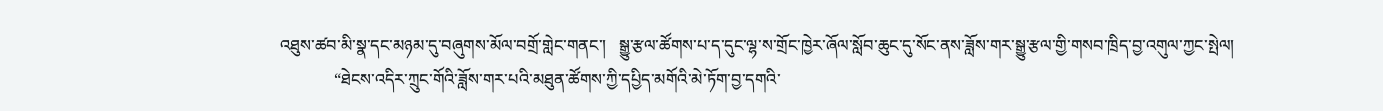འཐུས་ཚབ་མི་སྣ་དང་མཉམ་དུ་བཞུགས་མོལ་བགྲོ་གླེང་གནང་།   སྒྱུ་རྩལ་ཚོགས་པ་ད་དུང་ལྷ་ས་གྲོང་ཁྱེར་ཞོལ་སློབ་ཆུང་དུ་སོང་ནས་ཟློས་གར་སྒྱུ་རྩལ་གྱི་གསབ་ཁྲིད་བྱ་འགུལ་ཀྱང་སྤེལ།
             “ཐེངས་འདིར་ཀྲུང་གོའི་ཟློས་གར་པའི་མཐུན་ཚོགས་ཀྱི་དཔྱིད་མགོའི་མེ་ཏོག་བྱ་དགའི་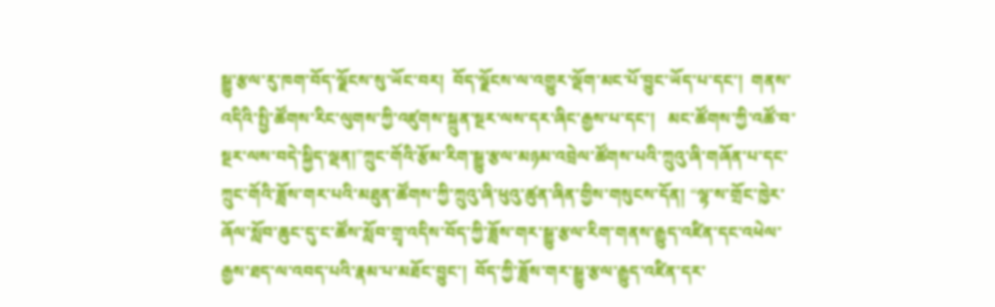སྒྱུ་རྩལ་རུ་ཁག་བོད་ལྗོངས་སུ་ཡོང་བར།  བོད་ལྗོངས་ལ་འགྱུར་ལྡོག་མང་པོ་བྱུང་ཡོད་པ་དང་།  གནས་འདིའི་སྤྱི་ཚོགས་རིང་ལུགས་ཀྱི་འཛུགས་སྐྲུན་སྔར་ལས་དར་ཞིང་རྒྱས་པ་དང་།   མང་ཚོགས་ཀྱི་འཚོ་བ་སྔར་ལས་བདེ་སྐྱིད་ལྡན།”ཀྲུང་གོའི་རྩོམ་རིག་སྒྱུ་རྩལ་མཉམ་འབྲེལ་ཚོགས་པའི་ཀྲུའུ་ཞི་གཞོན་པ་དང་ཀྲུང་གོའི་ཟློས་གར་པའི་མཐུན་ཚོགས་ཀྱི་ཀྲུའུ་ཞི་ཕུའུ་ཚུན་ཞིན་གྱིས་གསུངས་དོན། “ལྷ་ས་གྲོང་ཁྱེར་ཞོལ་སློབ་ཆུང་དུ་ང་ཚོས་སློབ་གྲྭ་འདིས་བོད་ཀྱི་ཟློས་གར་སྒྱུ་རྩལ་རིག་གནས་རྒྱུད་འཛིན་དང་འཕེལ་རྒྱས་ཐད་ལ་འབད་པའི་རྣམ་པ་མཐོང་བྱུང་།  བོད་ཀྱི་ཟློས་གར་སྒྱུ་རྩལ་རྒྱུད་འཛིན་དར་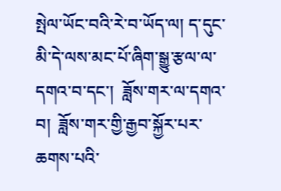སྤེལ་ཡོང་བའི་རེ་བ་ཡོད་ལ། ད་དུང་མི་དེ་ལས་མང་པོ་ཞིག་སྒྱུ་རྩལ་ལ་དགའ་བ་དང་།  ཟློས་གར་ལ་དགའ་བ།  ཟློས་གར་གྱི་རྒྱབ་སྐྱོར་པར་ཆགས་པའི་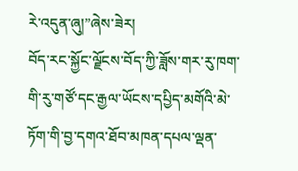རེ་འདུན་ཞུ།”ཞེས་ཟེར།
བོད་རང་སྐྱོང་ལྗོངས་བོད་ཀྱི་ཟློས་གར་རུ་ཁག་གི་རུ་གཙོ་དང་རྒྱལ་ཡོངས་དཔྱིད་མགོའི་མེ་ཏོག་གི་བྱ་དགའ་ཐོབ་མཁན་དཔལ་ལྡན་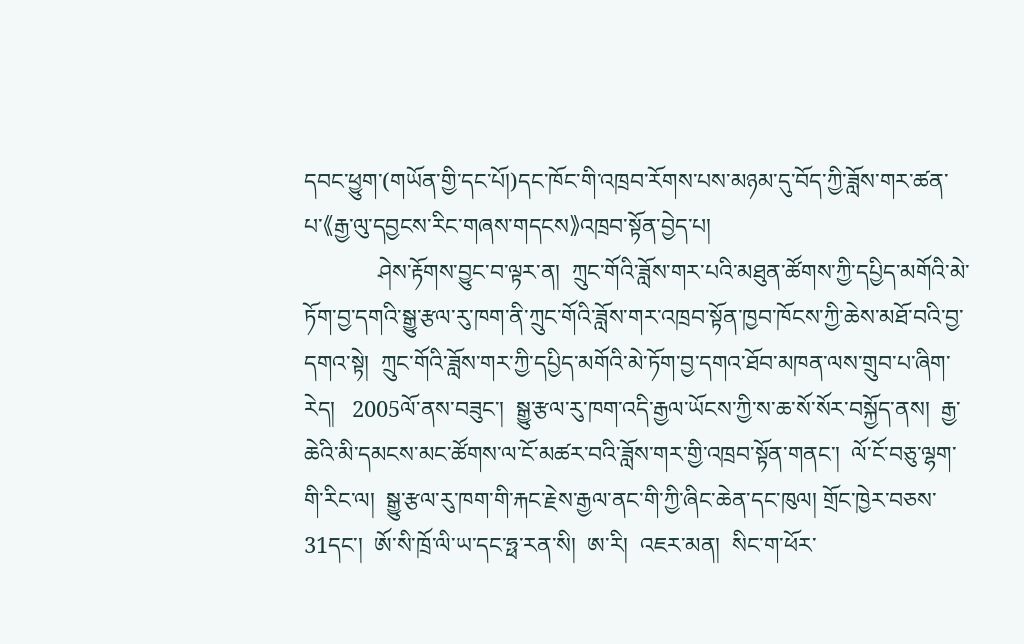དབང་ཕྱུག་(གཡོན་གྱི་དང་པོ།)དང་ཁོང་གི་འཁྲབ་རོགས་པས་མཉམ་དུ་བོད་ཀྱི་ཟློས་གར་ཚན་པ་《རྒྱ་ལུ་དབྱངས་རིང་གཞས་གདངས》འཁྲབ་སྟོན་བྱེད་པ།
             ཤེས་རྟོགས་བྱུང་བ་ལྟར་ན།  ཀྲུང་གོའི་ཟློས་གར་པའི་མཐུན་ཚོགས་ཀྱི་དཔྱིད་མགོའི་མེ་ཏོག་བྱ་དགའི་སྒྱུ་རྩལ་རུ་ཁག་ནི་ཀྲུང་གོའི་ཟློས་གར་འཁྲབ་སྟོན་ཁྱབ་ཁོངས་ཀྱི་ཆེས་མཐོ་བའི་བྱ་དགའ་སྟེ།  ཀྲུང་གོའི་ཟློས་གར་ཀྱི་དཔྱིད་མགོའི་མེ་ཏོག་བྱ་དགའ་ཐོབ་མཁན་ལས་གྲུབ་པ་ཞིག་རེད།   2005ལོ་ནས་བཟུང་།  སྒྱུ་རྩལ་རུ་ཁག་འདི་རྒྱལ་ཡོངས་ཀྱི་ས་ཆ་སོ་སོར་བསྐྱོད་ནས།  རྒྱ་ཆེའི་མི་དམངས་མང་ཚོགས་ལ་ངོ་མཚར་བའི་ཟློས་གར་གྱི་འཁྲབ་སྟོན་གནང་།  ལོ་ངོ་བཅུ་ལྷག་གི་རིང་ལ།  སྒྱུ་རྩལ་རུ་ཁག་གི་རྐང་རྗེས་རྒྱལ་ནང་གི་ཀྱི་ཞིང་ཆེན་དང་ཁུལ། གྲོང་ཁྱེར་བཅས་31དང་།  ཨོ་སི་ཁྲོ་ལི་ཡ་དང་ཧྥ་རན་སི།  ཨ་རི།  འཇར་མན།  སིང་ག་ཕོར་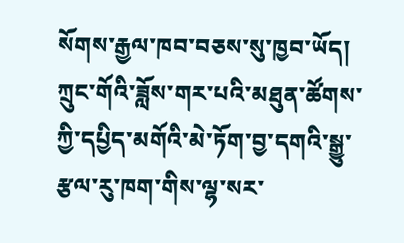སོགས་རྒྱལ་ཁབ་བཅས་སུ་ཁྱབ་ཡོད།
ཀྲུང་གོའི་ཟློས་གར་པའི་མཐུན་ཚོགས་ཀྱི་དཔྱིད་མགོའི་མེ་ཏོག་བྱ་དགའི་སྒྱུ་རྩལ་རུ་ཁག་གིས་ལྷ་སར་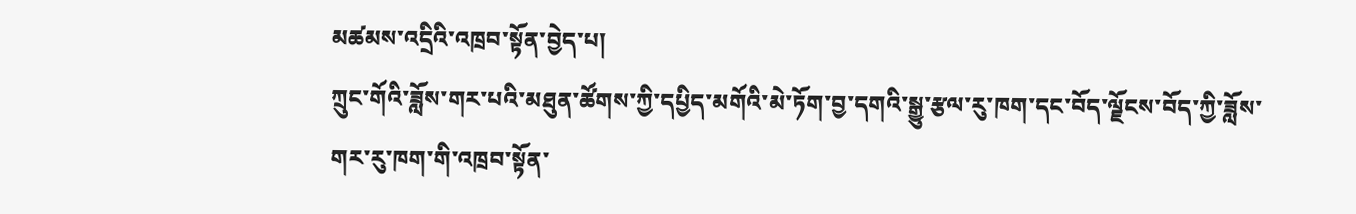མཚམས་འདྲིའི་འཁྲབ་སྟོན་བྱེད་པ།
ཀྲུང་གོའི་ཟློས་གར་པའི་མཐུན་ཚོགས་ཀྱི་དཔྱིད་མགོའི་མེ་ཏོག་བྱ་དགའི་སྒྱུ་རྩལ་རུ་ཁག་དང་བོད་ལྗོངས་བོད་ཀྱི་ཟློས་གར་རུ་ཁག་གི་འཁྲབ་སྟོན་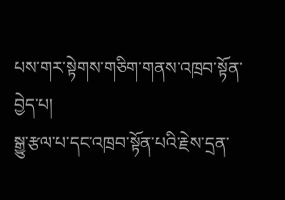པས་གར་སྟེགས་གཅིག་གནས་འཁྲབ་སྟོན་བྱེད་པ།
སྒྱུ་རྩལ་པ་དང་འཁྲབ་སྟོན་པའི་རྗེས་དྲན་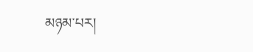མཉམ་པར།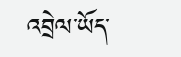འབྲེལ་ཡོད་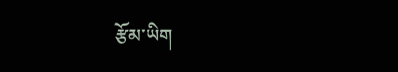རྩོམ་ཡིག